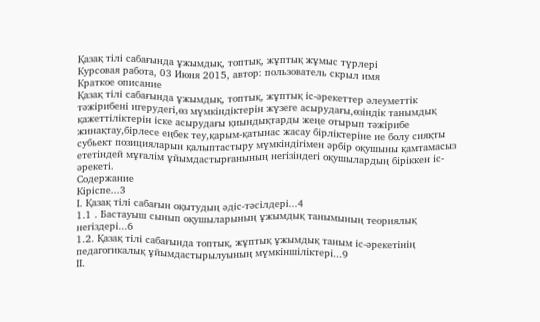Қазақ тілі сабағында ұжымдық, топтық, жұптық жұмыс түрлері
Курсовая работа, 03 Июня 2015, автор: пользователь скрыл имя
Краткое описание
Қазақ тілі сабағында ұжымдық, топтық, жұптық іс-әрекеттер әлеуметтік тәжірибені игерудегі,өз мүмкіндіктерін жүзеге асырудағы,өзіндік танымдық қажеттіліктерін іске асырудағы қиындықтарды жеңе отырып тәжірибе жинақтау,бірлесе еңбек теу,қарым-қатынас жасау бірліктеріне ие болу сияқты субьект позицияларын қалыптастыру мүмкіндігімен әрбір оқушыны қамтамасыз ететіндей мұғалім ұйымдастырғанының негізіндегі оқушылардың біріккен іс-әрекеті.
Содержание
Кіріспе...3
І. Қазақ тілі сабағын оқытудың әдіс-тәсілдері...4
1.1 . Бастауыш сынып оқушыларының ұжымдық танымының теориялық негіздері...6
1.2. Қазақ тілі сабағында топтық, жұптық ұжымдық таным іс-әрекетінің педагогикалық ұйымдастырылуының мүмкіншіліктері...9
ІІ.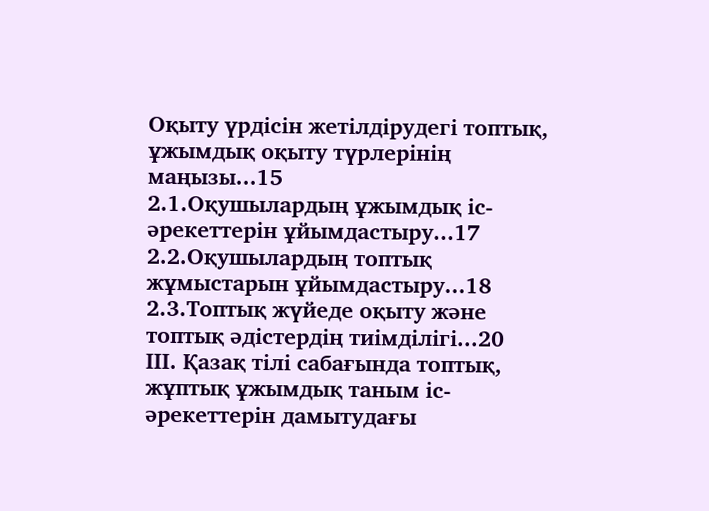Оқыту үрдісін жетілдірудегі топтық, ұжымдық оқыту түрлерінің маңызы...15
2.1.Оқушылардың ұжымдық іс-әрекеттерін ұйымдастыру...17
2.2.Оқушылардың топтық жұмыстарын ұйымдастыру...18
2.3.Топтық жүйеде оқыту және топтық әдістердің тиімділігі...20
ІІІ. Қазақ тілі сабағында топтық, жұптық ұжымдық таным іс-әрекеттерін дамытудағы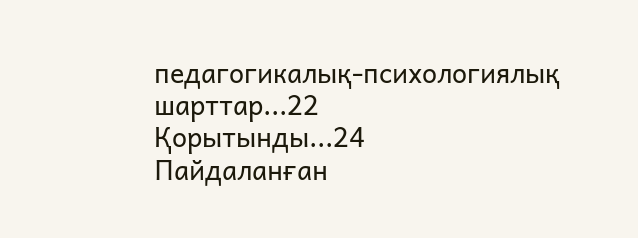педагогикалық-психологиялық шарттар...22
Қорытынды...24
Пайдаланған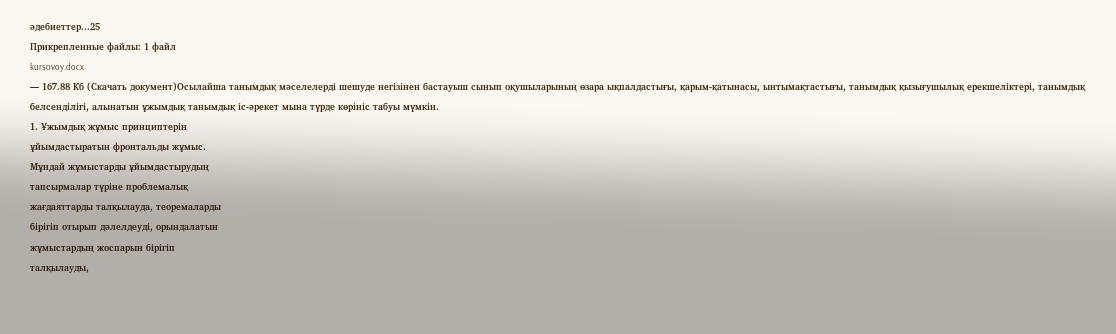әдебиеттер...25
Прикрепленные файлы: 1 файл
kursovoy.docx
— 167.88 Кб (Скачать документ)Осылайша танымдық мәселелерді шешуде негізінен бастауыш сынып оқушыларының өзара ықпалдастығы, қарым-қатынасы, ынтымақтастығы, танымдық қызығушылық ерекшеліктері, танымдық белсенділігі, алынатын ұжымдық танымдық іс-әрекет мына түрде көрініс табуы мүмкін.
1. Ұжымдық жұмыс принциптерін
ұйымдастыратын фронтальды жұмыс.
Мұндай жұмыстарды ұйымдастырудың
тапсырмалар түріне проблемалық
жағдаяттарды талқылауда, теоремаларды
бірігіп отырып дәлелдеуді, орындалатын
жұмыстардың жоспарын бірігіп
талқылауды,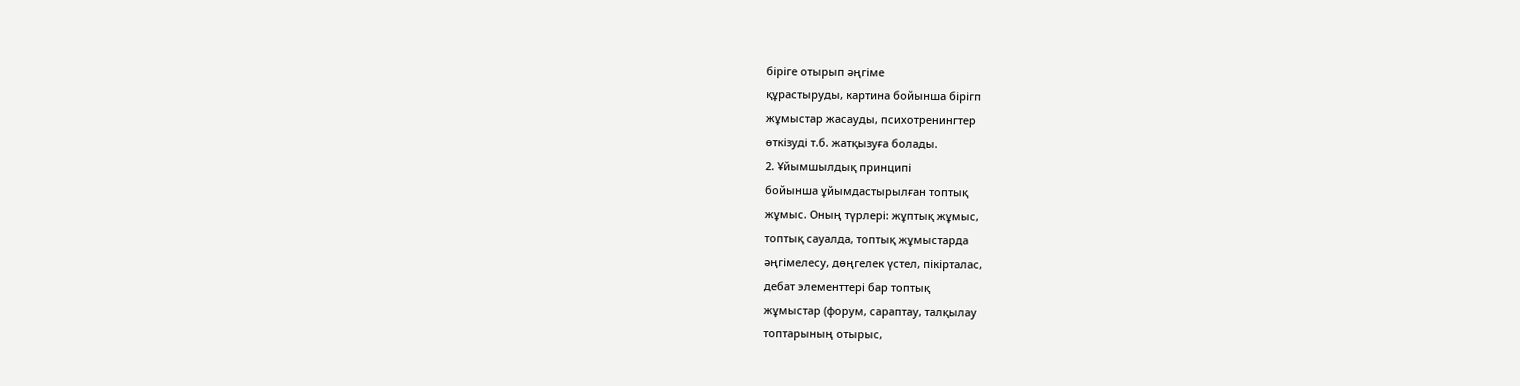біріге отырып әңгіме
құрастыруды, картина бойынша бірігп
жұмыстар жасауды, психотренингтер
өткізуді т.б. жатқызуға болады.
2. Ұйымшылдық принципі
бойынша ұйымдастырылған топтық
жұмыс. Оның түрлері: жұптық жұмыс,
топтық сауалда, топтық жұмыстарда
әңгімелесу, дөңгелек үстел, пікірталас,
дебат элементтері бар топтық
жұмыстар (форум, сараптау, талқылау
топтарының отырыс,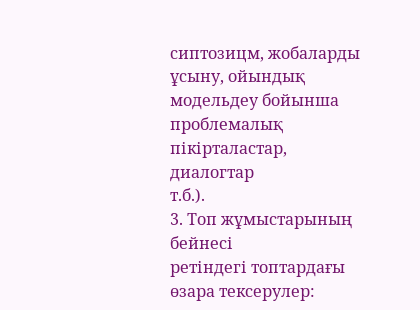сиптозицм, жобаларды
ұсыну, ойындық модельдеу бойынша
проблемалық пікірталастар, диалогтар
т.б.).
3. Топ жұмыстарының бейнесі
ретіндегі топтардағы өзара тексерулер: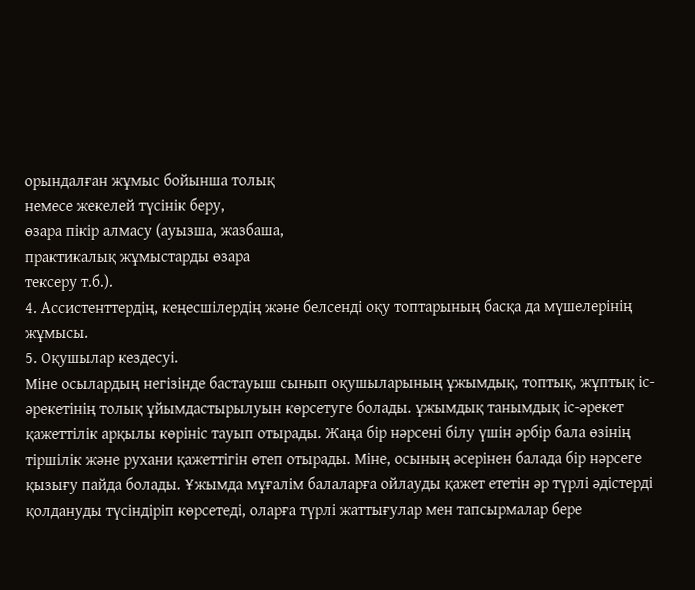орындалған жұмыс бойынша толық
немесе жекелей түсінік беру,
өзара пікір алмасу (ауызша, жазбаша,
практикалық жұмыстарды өзара
тексеру т.б.).
4. Ассистенттердің, кеңесшілердің және белсенді оқу топтарының басқа да мүшелерінің жұмысы.
5. Оқушылар кездесуі.
Міне осылардың негізінде бастауыш сынып оқушыларының ұжымдық, топтық, жұптық іс-әрекетінің толық ұйымдастырылуын көрсетуге болады. ұжымдық танымдық іс-әрекет қажеттілік арқылы көрініс тауып отырады. Жаңа бір нәрсені білу үшін әрбір бала өзінің тіршілік және рухани қажеттігін өтеп отырады. Міне, осының әсерінен балада бір нәрсеге қызығу пайда болады. Ұжымда мұғалім балаларға ойлауды қажет ететін әр түрлі әдістерді қолдануды түсіндіріп көрсетеді, оларға түрлі жаттығулар мен тапсырмалар бере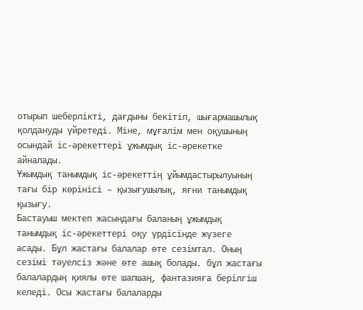отырып шеберлікті, дағдыны бекітіп, шығармашылық қолдануды үйретеді. Міне, мұғалім мен оқушының осындай іс-әрекеттері ұжымдық іс-әрекетке айналады.
Ұжымдық танымдық іс-әрекеттің ұйымдастырылуының тағы бір көрінісі – қызығушылық, яғни танымдық қызығу.
Бастауыш мектеп жасындағы баланың ұжымдық танымдық іс-әрекеттері оқу үрдісінде жүзеге асады. Бұл жастағы балалар өте сезімтал. Оның сезімі тәуелсіз және өте ашық болады. бұл жастағы балалардың қиялы өте шапшаң, фантазияға берілгіш келеді. Осы жастағы балаларды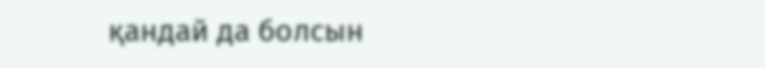қандай да болсын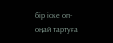бір іске оп-оңай тартуға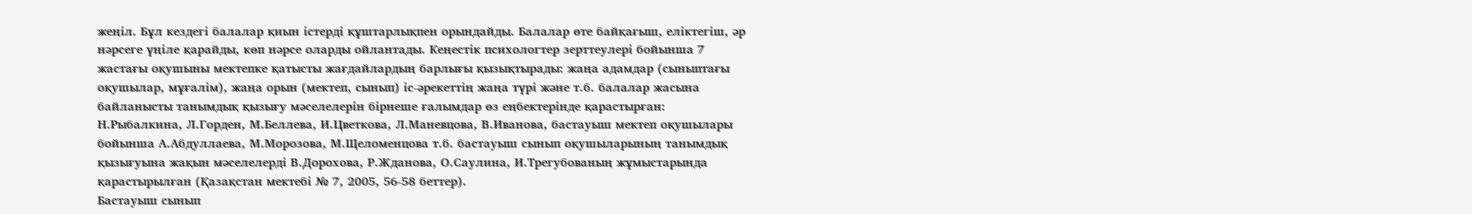жеңіл. Бұл кездегі балалар қиын істерді құштарлықпен орындайды. Балалар өте байқағыш, еліктегіш, әр нәрсеге үңіле қарайды, көп нәрсе оларды ойлантады. Кеңестік психологтер зерттеулері бойынша 7 жастағы оқушыны мектепке қатысты жағдайлардың барлығы қызықтырады: жаңа адамдар (сыныптағы оқушылар, мұғалім), жаңа орын (мектеп, сынып) іс-әрекеттің жаңа түрі және т.б. балалар жасына байланысты танымдық қызығу мәселелерін бірнеше ғалымдар өз еңбектерінде қарастырған: Н.Рыбалкина, Л.Горден, М.Беллева, И.Цветкова, Л.Маневцова, В.Иванова, бастауыш мектеп оқушылары бойынша А.Абдуллаева, М.Морозова, М.Щеломенцова т.б. бастауыш сынып оқушыларының танымдық қызығуына жақын мәселелерді В.Дорохова, Р.Жданова, О.Саулина, И.Трегубованың жұмыстарында қарастырылған (Қазақстан мектебі № 7, 2005, 56-58 беттер).
Бастауыш сынып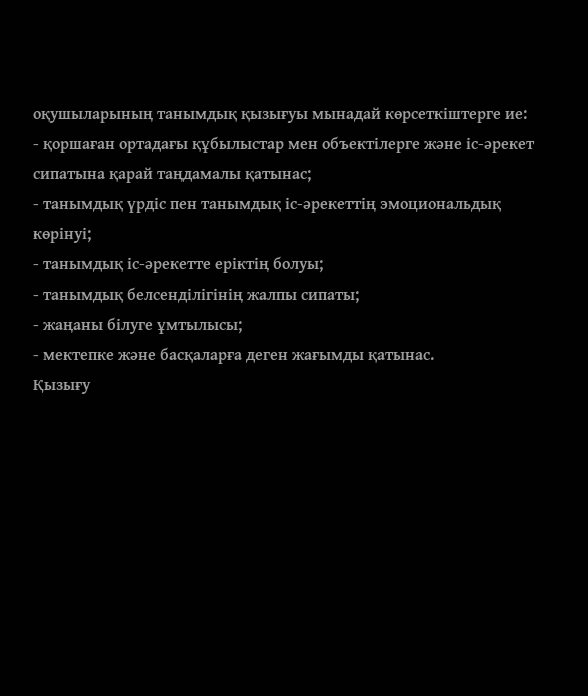оқушыларының танымдық қызығуы мынадай көрсеткіштерге ие:
- қоршаған ортадағы құбылыстар мен объектілерге және іс-әрекет сипатына қарай таңдамалы қатынас;
- танымдық үрдіс пен танымдық іс-әрекеттің эмоциональдық көрінуі;
- танымдық іс-әрекетте еріктің болуы;
- танымдық белсенділігінің жалпы сипаты;
- жаңаны білуге ұмтылысы;
- мектепке және басқаларға деген жағымды қатынас.
Қызығу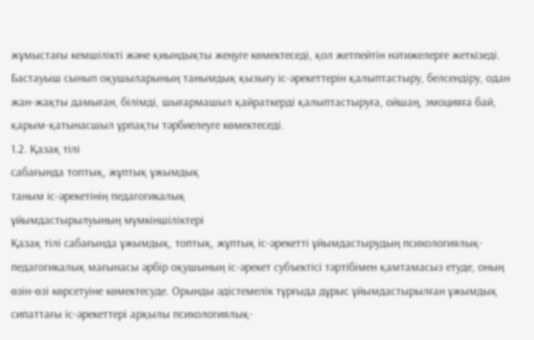жұмыстағы кемшілікті және қиындықты жеңуге көмектеседі, қол жетпейтін нәтижелерге жеткізеді. Бастауыш сынып оқушыларының танымдық қызығу іс-әрекеттерін қалыптастыру, белсендіру, одан жан-жақты дамыған, білімді, шығармашыл қайраткерді қалыптастыруға, ойшаң, эмоцияға бай, қарым-қатынасшыл ұрпақты тәрбиелеуге көмектеседі.
1.2. Қазақ тілі
сабағында топтық, жұптық ұжымдық
таным іс-әрекетінің педагогикалық
ұйымдастырылуының мүмкіншіліктері
Қазақ тілі сабағында ұжымдық, топтық, жұптық іс-әрекетті ұйымдастырудың психологиялық-педагогикалық мағынасы әрбір оқушының іс-әрекет субъектісі тәртібімен қамтамасыз етуде, оның өзін-өзі көрсетуіне көмектесуде. Орынды әдістемелік тұрғыда дұрыс ұйымдастырылған ұжымдық сипаттағы іс-әрекеттері арқылы психологиялық-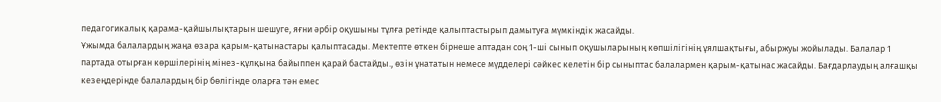педагогикалық қарама-қайшылықтарын шешуге, яғни әрбір оқушыны тұлға ретінде қалыптастырып дамытуға мүмкіндік жасайды.
Ұжымда балалардың жаңа өзара қарым-қатынастары қалыптасады. Мектепте өткен бірнеше аптадан соң 1-ші сынып оқушыларының көпшілігінің ұялшақтығы, абыржуы жойылады. Балалар 1 партада отырған көршілерінің мінез-құлқына байыппен қарай бастайды., өзін ұнататын немесе мүдделері сәйкес келетін бір сыныптас балалармен қарым-қатынас жасайды. Бағдарлаудың алғашқы кезеңдерінде балалардың бір бөлігінде оларға тән емес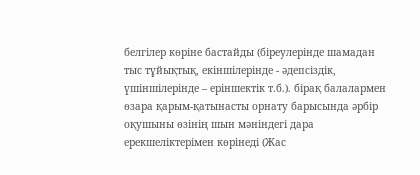белгілер көріне бастайды (біреулерінде шамадан тыс тұйықтық, екіншілерінде - әдепсіздік, үшіншілерінде – еріншектік т.б.). бірақ балалармен өзара қарым-қатынасты орнату барысында әрбір оқушыны өзінің шын мәніндегі дара ерекшеліктерімен көрінеді (Жас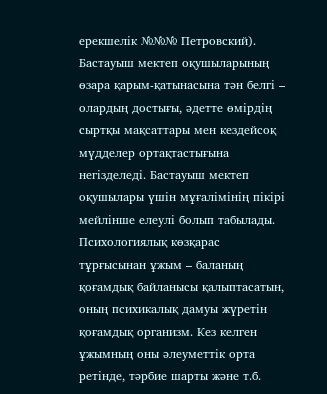ерекшелік №№№ Петровский).
Бастауыш мектеп оқушыларының өзара қарым-қатынасына тән белгі – олардың достығы, әдетте өмірдің сыртқы мақсаттары мен кездейсоқ мүдделер ортақтастығына негізделеді. Бастауыш мектеп оқушылары үшін мұғалімінің пікірі мейлінше елеулі болып табылады.
Психологиялық көзқарас тұрғысынан ұжым – баланың қоғамдық байланысы қалыптасатын, оның психикалық дамуы жүретін қоғамдық организм. Кез келген ұжымның оны әлеуметтік орта ретінде, тәрбие шарты және т.б.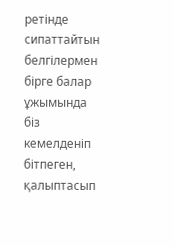ретінде сипаттайтын белгілермен бірге балар ұжымында біз кемелденіп бітпеген, қалыптасып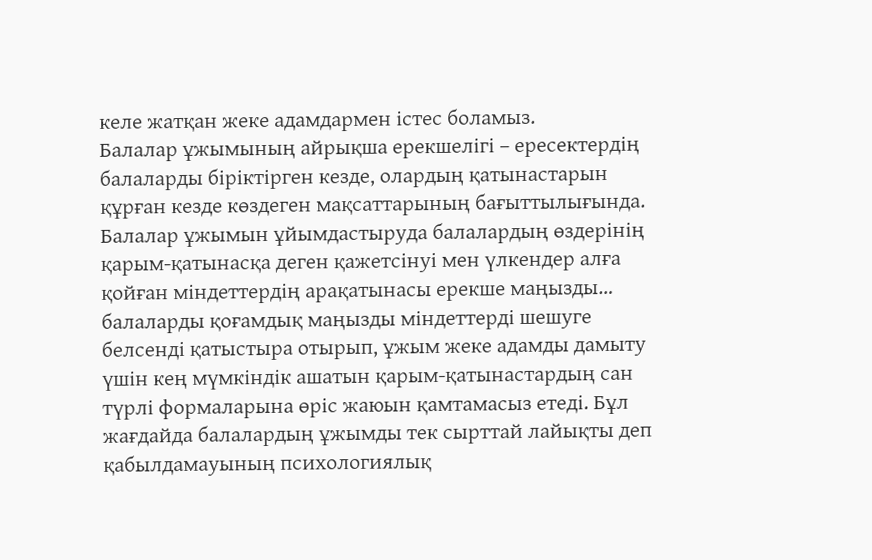келе жатқан жеке адамдармен істес боламыз.
Балалар ұжымының айрықша ерекшелігі – ересектердің балаларды біріктірген кезде, олардың қатынастарын құрған кезде көздеген мақсаттарының бағыттылығында.
Балалар ұжымын ұйымдастыруда балалардың өздерінің қарым-қатынасқа деген қажетсінуі мен үлкендер алға қойған міндеттердің арақатынасы ерекше маңызды… балаларды қоғамдық маңызды міндеттерді шешуге белсенді қатыстыра отырып, ұжым жеке адамды дамыту үшін кең мүмкіндік ашатын қарым-қатынастардың сан түрлі формаларына өріс жаюын қамтамасыз етеді. Бұл жағдайда балалардың ұжымды тек сырттай лайықты деп қабылдамауының психологиялық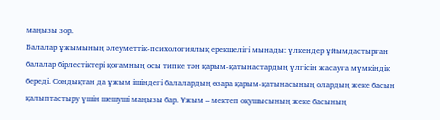маңызы зор.
Балалар ұжымының әлеуметтік-психологиялық ерекшелігі мынады: үлкендер ұйымдастырған балалар бірлестіктері қоғамның осы типке тән қарым-қатынастардың үлгісін жасауға мүмкіндік береді. Сондықтан да ұжым ішіндегі балалардың өзара қарым-қатынасының олардың жеке басын қалыптастыру үшін шешуші маңызы бар. Ұжым – мектеп оқушысының жеке басының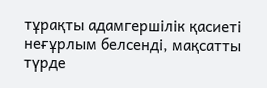тұрақты адамгершілік қасиеті неғұрлым белсенді, мақсатты түрде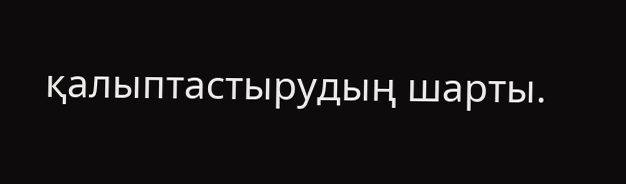қалыптастырудың шарты.